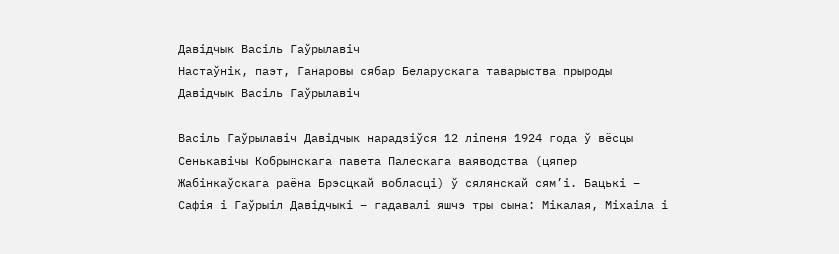Давідчык Васіль Гаўрылавіч
Настаўнік, паэт, Ганаровы сябар Беларускага таварыства прыроды
Давідчык Васіль Гаўрылавіч

Васіль Гаўрылавіч Давідчык нарадзіўся 12 ліпеня 1924 года ў вёсцы Сенькавічы Кобрынскага павета Палескага ваяводства (цяпер Жабінкаўскага раёна Брэсцкай вобласці) ў сялянскай сям’і. Бацькі – Сафія і Гаўрыіл Давідчыкі – гадавалі яшчэ тры сына: Мікалая, Міхаіла і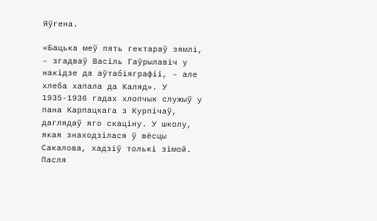Яўгена.

«Бацька меў пять гектараў зямлі, – згадваў Васіль Гаўрылавіч у накідзе да аўтабіяграфіі, – але хлеба хапала да Каляд». У 1935-1936 гадах хлопчык служыў у пана Карпацкага з Курпічаў, даглядаў яго скаціну. У школу, якая знаходзілася ў вёсцы Сакалова, хадзіў толькі зімой. Пасля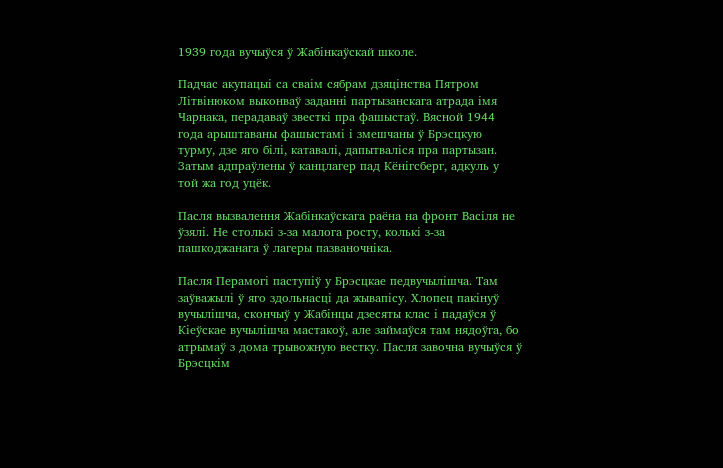1939 года вучыўся ў Жабінкаўскай школе.

Падчас акупацыі са сваім сябрам дзяцінства Пятром Літвінюком выконваў заданні партызанскага атрада імя Чарнака, перадаваў звесткі пра фашыстаў. Вясной 1944 года арыштаваны фашыстамі і змешчаны ў Брэсцкую турму, дзе яго білі, катавалі, дапытваліся пра партызан. Затым адпраўлены ў канцлагер пад Кёнігсберг, адкуль у той жа год уцёк.

Пасля вызвалення Жабінкаўскага раёна на фронт Васіля не ўзялі. Не столькі з-за малога росту, колькі з-за пашкоджанага ў лагеры пазваночніка.

Пасля Перамогі паступіў у Брэсцкае педвучылішча. Там заўважылі ў яго здольнасці да жывапісу. Хлопец пакінуў вучылішча, скончыў у Жабінцы дзесяты клас і падаўся ў Кіеўскае вучылішча мастакоў, але займаўся там нядоўга, бо атрымаў з дома трывожную вестку. Пасля завочна вучыўся ў Брэсцкім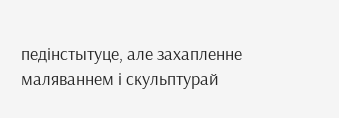педінстытуце, але захапленне маляваннем і скульптурай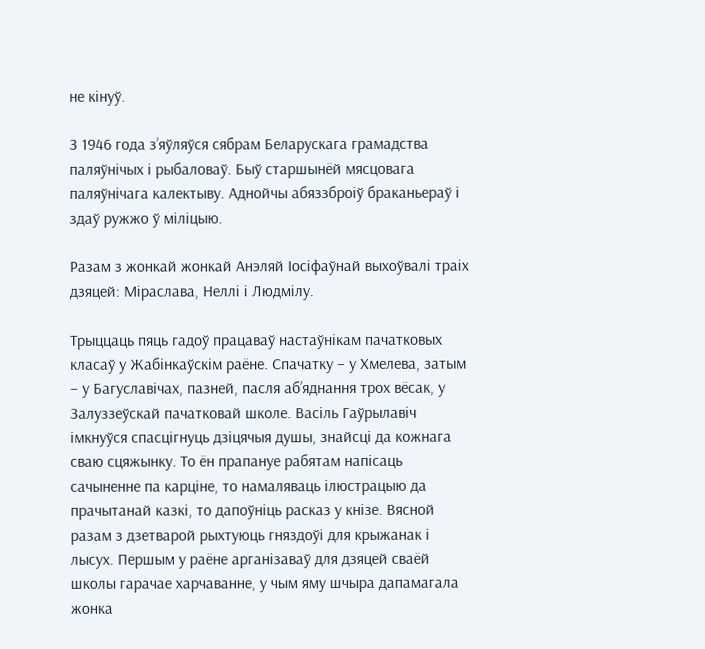не кінуў.

З 1946 года з’яўляўся сябрам Беларускага грамадства паляўнічых і рыбаловаў. Быў старшынёй мясцовага паляўнічага калектыву. Аднойчы абяззброіў браканьераў і здаў ружжо ў міліцыю.

Разам з жонкай жонкай Анэляй Іосіфаўнай выхоўвалі траіх дзяцей: Міраслава, Неллі і Людмілу.

Трыццаць пяць гадоў працаваў настаўнікам пачатковых класаў у Жабінкаўскім раёне. Спачатку – у Хмелева, затым – у Багуславічах, пазней, пасля аб’яднання трох вёсак, у Залуззеўскай пачатковай школе. Васіль Гаўрылавіч імкнуўся спасцігнуць дзіцячыя душы, знайсці да кожнага сваю сцяжынку. То ён прапануе рабятам напісаць сачыненне па карціне, то намаляваць ілюстрацыю да прачытанай казкі, то дапоўніць расказ у кнізе. Вясной разам з дзетварой рыхтуюць гняздоўі для крыжанак і лысух. Першым у раёне арганізаваў для дзяцей сваёй школы гарачае харчаванне, у чым яму шчыра дапамагала жонка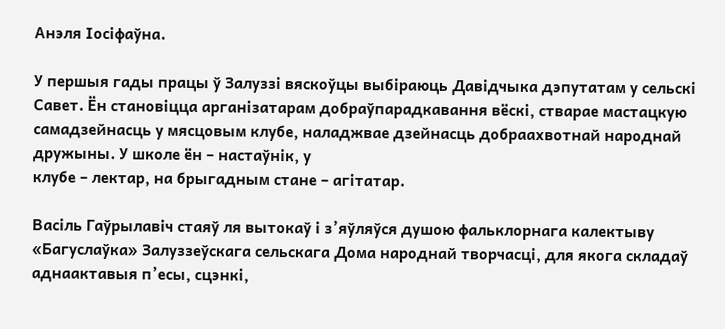Анэля Іосіфаўна.

У першыя гады працы ў Залуззі вяскоўцы выбіраюць Давідчыка дэпутатам у сельскі Савет. Ён становіцца арганізатарам добраўпарадкавання вёскі, стварае мастацкую самадзейнасць у мясцовым клубе, наладжвае дзейнасць добраахвотнай народнай дружыны. У школе ён – настаўнік, у
клубе – лектар, на брыгадным стане – агітатар.

Васіль Гаўрылавіч стаяў ля вытокаў і з’яўляўся душою фальклорнага калектыву «Багуслаўка» Залуззеўскага сельскага Дома народнай творчасці, для якога складаў аднаактавыя п’есы, сцэнкі,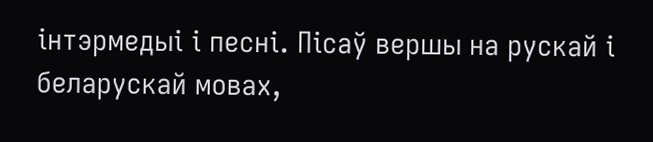інтэрмедыі і песні. Пісаў вершы на рускай і беларускай мовах,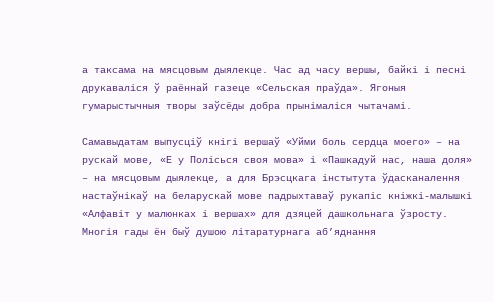а таксама на мясцовым дыялекце. Час ад часу вершы, байкі і песні друкаваліся ў раённай газеце «Сельская праўда». Ягоныя гумарыстычныя творы заўсёды добра прынімаліся чытачамі.

Самавыдатам выпусціў кнігі вершаў «Уйми боль сердца моего» – на рускай мове, «Е у Полісься своя мова» і «Пашкадуй нас, наша доля» – на мясцовым дыялекце, а для Брэсцкага інстытута ўдасканалення настаўнікаў на беларускай мове падрыхтаваў рукапіс кніжкі-малышкі «Алфавіт у малюнках і вершах» для дзяцей дашкольнага ўзросту. Многія гады ён быў душою літаратурнага аб’яднання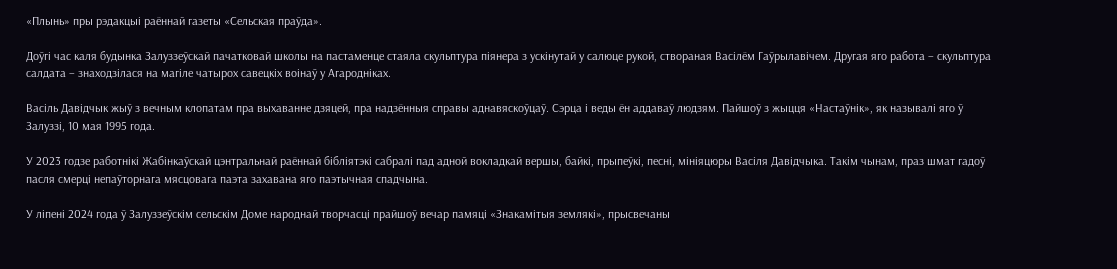«Плынь» пры рэдакцыі раённай газеты «Сельская праўда».

Доўгі час каля будынка Залуззеўскай пачатковай школы на пастаменце стаяла скульптура піянера з ускінутай у салюце рукой, створаная Васілём Гаўрылавічем. Другая яго работа – скульптура салдата – знаходзілася на магіле чатырох савецкіх воінаў у Агародніках.

Васіль Давідчык жыў з вечным клопатам пра выхаванне дзяцей, пра надзённыя справы аднавяскоўцаў. Сэрца і веды ён аддаваў людзям. Пайшоў з жыцця «Настаўнік», як называлі яго ў Залуззі, 10 мая 1995 года.

У 2023 годзе работнікі Жабінкаўскай цэнтральнай раённай бібліятэкі сабралі пад адной вокладкай вершы, байкі, прыпеўкі, песні, мініяцюры Васіля Давідчыка. Такім чынам, праз шмат гадоў пасля смерці непаўторнага мясцовага паэта захавана яго паэтычная спадчына.

У ліпені 2024 года ў Залуззеўскім сельскім Доме народнай творчасці прайшоў вечар памяці «Знакамітыя землякі», прысвечаны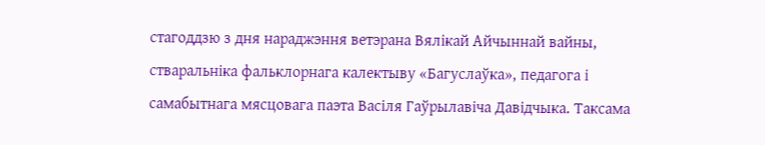стагоддзю з дня нараджэння ветэрана Вялікай Айчыннай вайны, стваральніка фальклорнага калектыву «Багуслаўка», педагога і самабытнага мясцовага паэта Васіля Гаўрылавіча Давідчыка. Таксама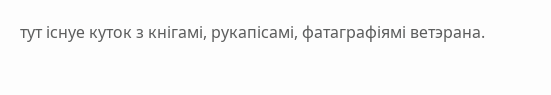тут існуе куток з кнігамі, рукапісамі, фатаграфіямі ветэрана.